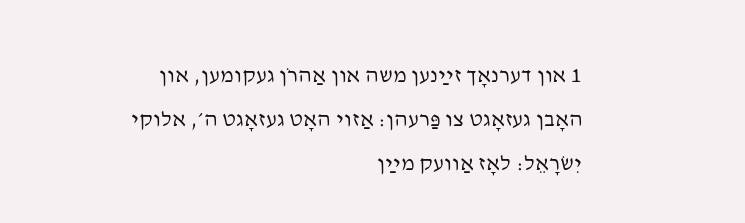1 און דערנאָך זײַנען משה און אַהרֹן געקומען, און האָבן געזאָגט צו פַּרעהן: אַזױ האָט געזאָגט ה׳, אלוקי יִשׂרָאֵל: לאָז אַװעק מײַן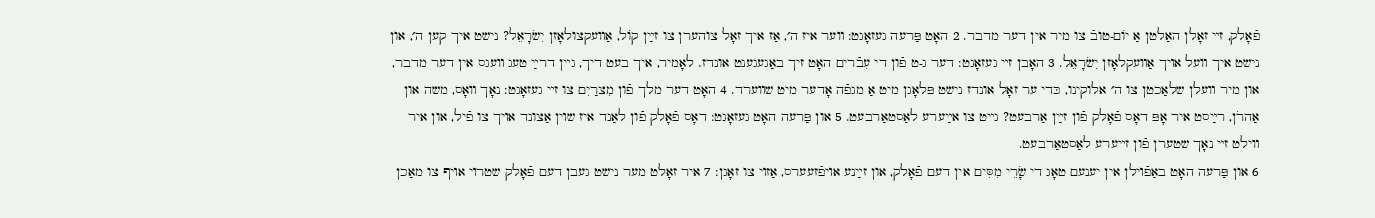פֿאָלק, זײ זאָלן האַלטן אַ יוֹם-טובֿ צו מיר אין דער מדבר. 2 האָט פַּרעה געזאָגט: װער איז ה׳, אַז איך זאָל צוהערן צו זײַן קֹול, אַװעקצולאָזן יִשׂרָאֵל? נישט איך קען ה׳, און נישט איך װעל אױך אַװעקלאָזן יִשׂרָאֵל. 3 האָבן זײ געזאָגט: דער ג-ט פֿון די עִבֿרים האָט זיך באַגעגענט אונדז. לאָמיר, איך בעט דיך, גײן דרײַ טעג װעגס אין דער מדבר, און מיר װעלן שלאַכטן צו ה׳ אלוקינו, כּדי ער זאָל אונדז נישט פּלאָגן מיט אַ מגפֿה אָדער מיט שװערד. 4 האָט דער מלך פֿון מִצרַיִם צו זײ געזאָגט: נאָך װאָס, משה און אַהרֹן, רײַסט איר אָפּ דאָס פֿאָלק פֿון זײַן אַרבעט? גײט צו אײַערע לאַסטאַרבעט. 5 און פַּרעה האָט געזאָגט: דאָס פֿאָלק פֿון לאַנד איז שױן אַצונד אױך צו פֿיל, און איר װילט זײ נאָך שטערן פֿון זײערע לאַסטאַרבעט.
6 און פַּרעה האָט באַפֿױלן אין יענעם טאָג די שָׂרֵי מִסִּים אין דעם פֿאָלק, און זײַנע אױפֿזעערס, אַזױ צו זאָגן: 7 איר זאָלט מער נישט געבן דעם פֿאָלק שטרױ אױף צו מאַכן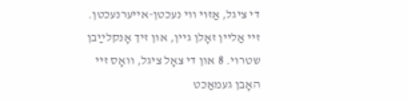די ציגל, אַזױ װי נעכטן-אײערנעכטן. זײ אַלײן זאָלן גײן, און זיך אָנקלײַבן שטרױ. 8 און די צאָל ציגל, װאָס זײ האָבן געמאַכט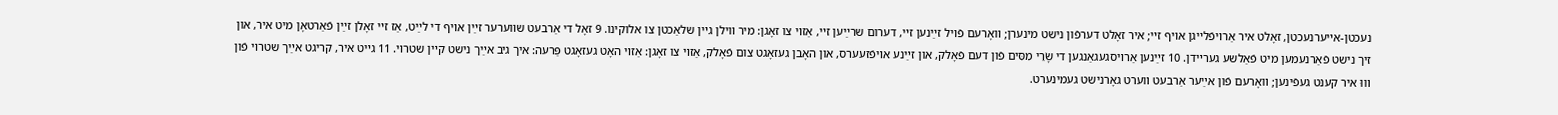נעכטן-אײערנעכטן, זאָלט איר אַרױפֿלײגן אױף זײ; איר זאָלט דערפֿון נישט מינערן; װאָרעם פֿױל זײַנען זײ, דערום שרײַען זײ, אַזױ צו זאָגן: מיר װילן גײן שלאַכטן צו אלוקינו. 9 זאָל די אַרבעט שװערער זײַן אױף די לײַט, אַז זײ זאָלן זײַן פֿאַרטאָן מיט איר, און זיך נישט פֿאַרנעמען מיט פֿאַלשע גערײדן. 10 זײַנען אַרױסגעגאַנגען די שָׂרֵי מִסִּים פֿון דעם פֿאָלק, און זײַנע אױפֿזעערס, און האָבן געזאָגט צום פֿאָלק, אַזױ צו זאָגן: אַזױ האָט געזאָגט פַּרעה: איך גיב אײַך נישט קײן שטרױ. 11 גײט איר, קריגט אײַך שטרױ פֿון װוּ איר קענט געפֿינען; װאָרעם פֿון אײַער אַרבעט װערט גאָרנישט געמינערט.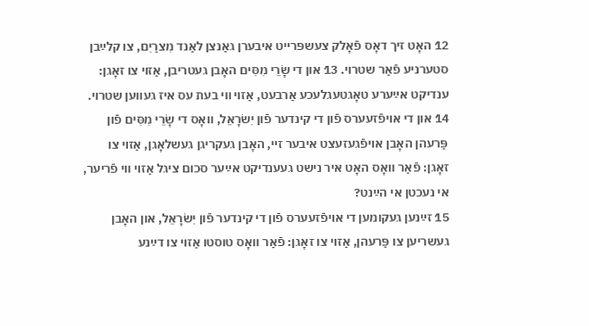12 האָט זיך דאָס פֿאָלק צעשפּרײט איבערן גאַנצן לאַנד מִצרַיִם, צו קלײַבן סטערניע פֿאַר שטרױ. 13 און די שָׂרֵי מִסִּים האָבן געטריבן, אַזױ צו זאָגן: ענדיקט אײַערע טאָגטעגלעכע אַרבעט, אַזױ װי בעת עס איז געװען שטרױ. 14 און די אױפֿזעערס פֿון די קינדער פֿון יִשׂרָאֵל, װאָס די שָׂרֵי מִסִּים פֿון פַּרעהן האָבן אױפֿגעזעצט איבער זײ, האָבן געקריגן געשלאָגן, אַזױ צו זאָגן: פֿאַר װאָס האָט איר נישט געענדיקט אײַער סכום ציגל אַזױ װי פֿריער, אי נעכטן אי הײַנט?
15 זײַנען געקומען די אױפֿזעערס פֿון די קינדער פֿון יִשׂרָאֵל, און האָבן געשריען צו פַּרעהן, אַזױ צו זאָגן: פֿאַר װאָס טוסטו אַזױ צו דײַנע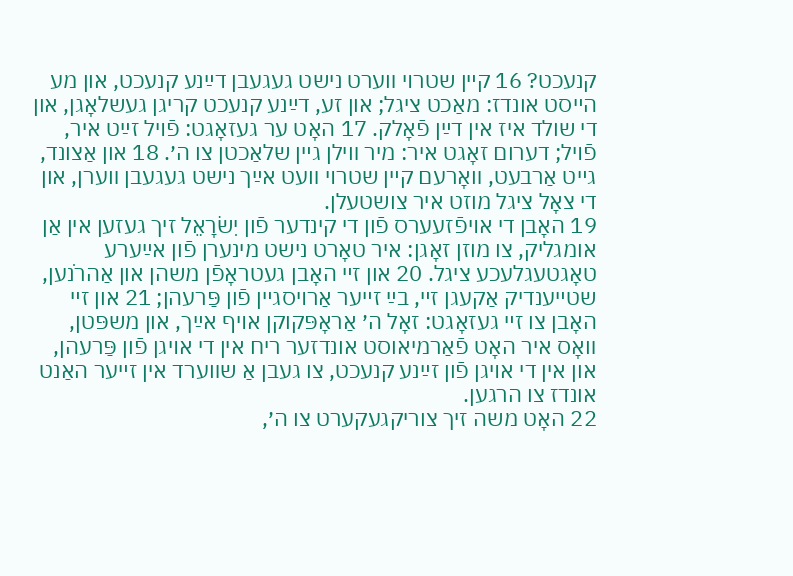קנעכט? 16 קײן שטרױ װערט נישט געגעבן דײַנע קנעכט, און מע הײסט אונדז: מאַכט ציגל; און זע, דײַנע קנעכט קריגן געשלאָגן, און די שולד איז אין דײַן פֿאָלק. 17 האָט ער געזאָגט: פֿױל זײַט איר, פֿױל; דערום זאָגט איר: מיר װילן גײן שלאַכטן צו ה׳. 18 און אַצונד, גײט אַרבעט, װאָרעם קײן שטרױ װעט אײַך נישט געגעבן װערן, און די צאָל ציגל מוזט איר צושטעלן.
19 האָבן די אױפֿזעערס פֿון די קינדער פֿון יִשׂרָאֵל זיך געזען אין אַן אומגליק, צו מוזן זאָגן: איר טאָרט נישט מינערן פֿון אײַערע טאָגטעגלעכע ציגל. 20 און זײ האָבן געטראָפֿן משהן און אַהרֹנען, שטײענדיק אַקעגן זײ, בײַ זײער אַרױסגײן פֿון פַּרעהן; 21 און זײ האָבן צו זײ געזאָגט: זאָל ה׳ אַראָפּקוקן אױף אײַך, און משפּטן, װאָס איר האָט פֿאַרמיאוסט אונדזער ריח אין די אױגן פֿון פַּרעהן, און אין די אױגן פֿון זײַנע קנעכט, צו געבן אַ שװערד אין זײער האַנט אונדז צו הרגען.
22 האָט משה זיך צוריקגעקערט צו ה׳,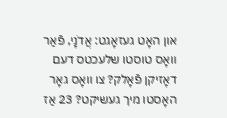און האָט געזאָגט: אֲדֹנָי, פֿאַר װאָס טוסטו שלעכטס דעם דאָזיקן פֿאָלק? צו װאָס גאָר האָסטו מיך געשיקט? 23 אַז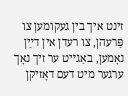זינט איך בין געקומען צו פַּרעהן, צו רעדן אין דײַן נאָמען, באַגײט ער זיך נאָך ערגער מיט דעם דאָזיקן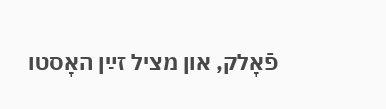פֿאָלק, און מציל זײַן האָסטו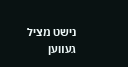נישט מציל געװען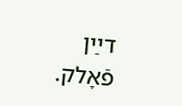דײַן פֿאָלק.